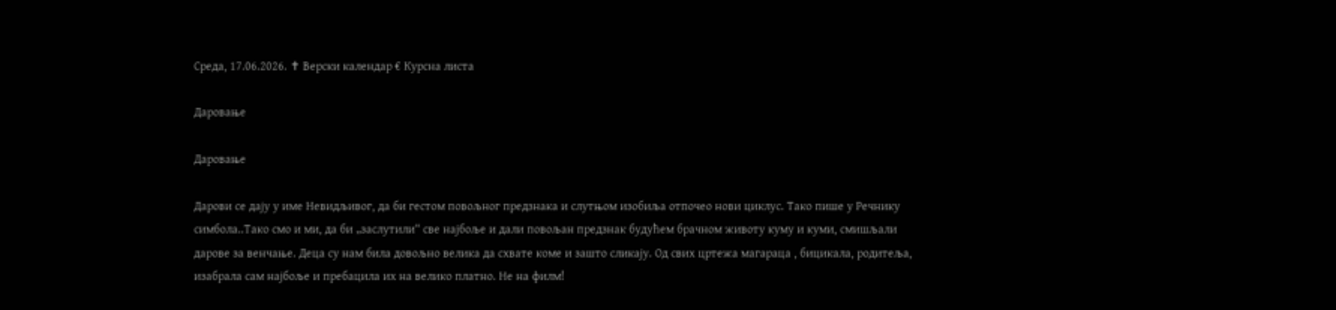Среда, 17.06.2026. ✝ Верски календар € Курсна листа

Даровање

Даровање

Дарови се дају у име Невидљивог, да би гестом повољног предзнака и слутњом изобиља отпочео нови циклус. Тако пише у Речнику симбола..Тако смо и ми, да би „заслутили“ све најбоље и дали повољан предзнак будућем брачном животу куму и куми, смишљали дарове за венчање. Деца су нам била довољно велика да схвате коме и зашто сликају. Од свих цртежа магараца , бицикала, родитеља, изабрала сам најбоље и пребацила их на велико платно. Не на филм!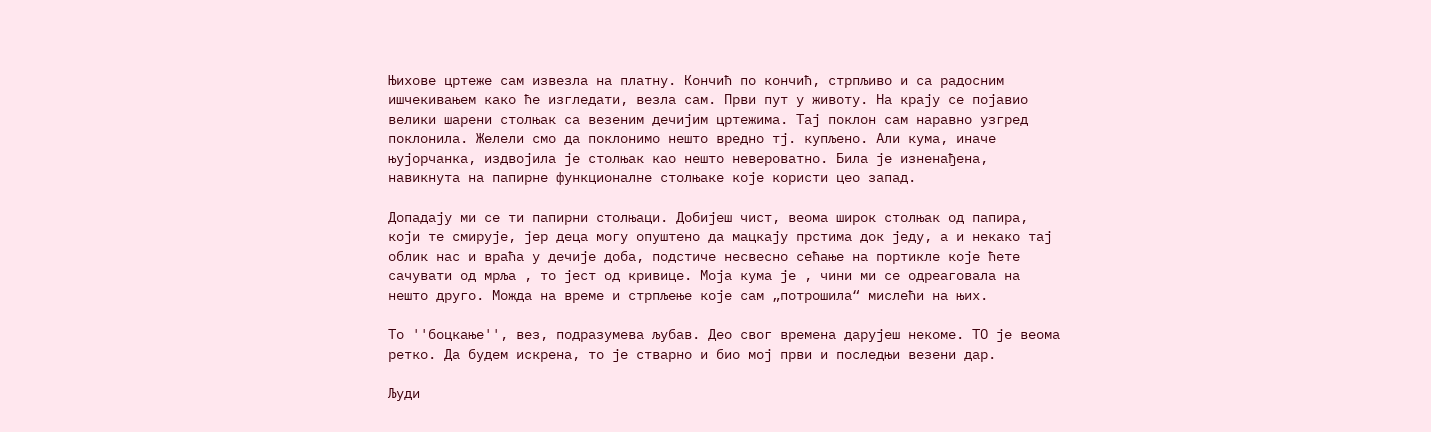Њихове цртеже сам извезла на платну. Кончић по кончић, стрпљиво и са радосним ишчекивањем како ће изгледати, везла сам. Први пут у животу. На крају се појавио велики шарени столњак са везеним дечијим цртежима. Тај поклон сам наравно узгред поклонила. Желели смо да поклонимо нешто вредно тј. купљено. Али кума, иначе њујорчанка, издвојила је столњак као нешто невероватно. Била је изненађена, навикнута на папирне функционалне столњаке које користи цео запад.

Допадају ми се ти папирни столњаци. Добијеш чист, веома широк столњак од папира, који те смирује, јер деца могу опуштено да мацкају прстима док једу, а и некако тај облик нас и враћа у дечије доба, подстиче несвесно сећање на портикле које ћете сачувати од мрља , то јест од кривице. Моја кума је , чини ми се одреаговала на нешто друго. Можда на време и стрпљење које сам „потрошила“ мислећи на њих.

То ''боцкање'', вез, подразумева љубав. Део свог времена дарујеш некоме. ТО је веома ретко. Да будем искрена, то је стварно и био мој први и последњи везени дар.

Људи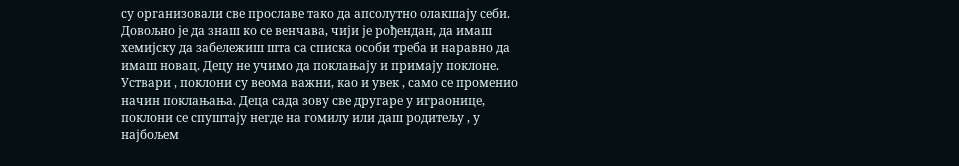су организовали све прославе тако да апсолутно олакшају себи. Довољно је да знаш ко се венчава, чији је рођендан, да имаш хемијску да забележиш шта са списка особи треба и наравно да имаш новац. Децу не учимо да поклањају и примају поклоне. Уствари , поклони су веома важни, као и увек , само се променио начин поклањања. Деца сада зову све другаре у играонице, поклони се спуштају негде на гомилу или даш родитељу , у најбољем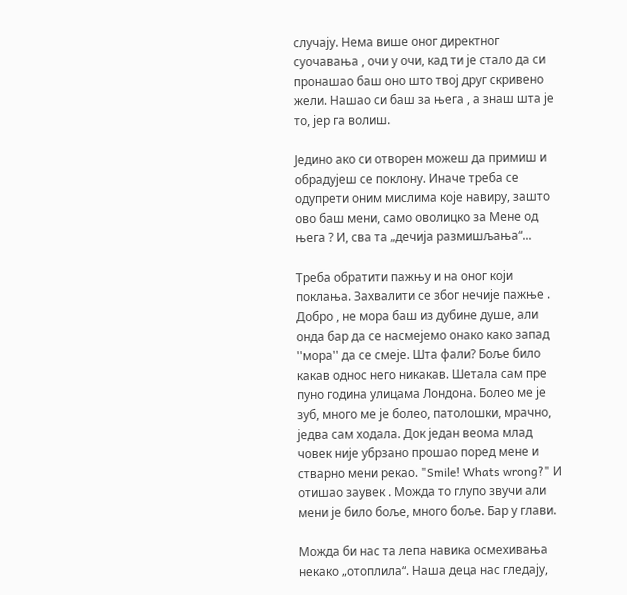случају. Нема више оног директног суочавања , очи у очи, кад ти је стало да си пронашао баш оно што твој друг скривено жели. Нашао си баш за њега , а знаш шта је то, јер га волиш.

Једино ако си отворен можеш да примиш и обрадујеш се поклону. Иначе треба се одупрети оним мислима које навиру, зашто ово баш мени, само оволицко за Мене од њега ? И, сва та „дечија размишљања“...

Треба обратити пажњу и на оног који поклања. Захвалити се због нечије пажње . Добро , не мора баш из дубине душе, али онда бар да се насмејемо онако како запад ''мора'' да се смеје. Шта фали? Боље било какав однос него никакав. Шетала сам пре пуно година улицама Лондона. Болео ме је зуб, много ме је болео, патолошки, мрачно, једва сам ходала. Док један веома млад човек није убрзано прошао поред мене и стварно мени рекао. "Smile! Whats wrong?" И отишао заувек . Можда то глупо звучи али мени је било боље, много боље. Бар у глави.

Можда би нас та лепа навика осмехивања некако „отоплила“. Наша деца нас гледају,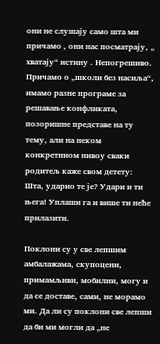они не слушају само шта ми причамо , они нас посматрају, „ хватају“ истину . Непогрешиво. Причамо о „школи без насиља“, имамо разне програме за решавање конфликата, позоришне представе на ту тему, али на неком конкретниом нивоу сваки родитељ каже свом детету: Шта, ударио те је? Удари и ти њега! Уплаши га и више ти неће прилазити.

Поклони су у све лепшим амбалажама, скупоцени, примамљиви, мобилни, могу и да се доставе, сами, не морамо ми. Да ли су поклони све лепши да би ми могли да „не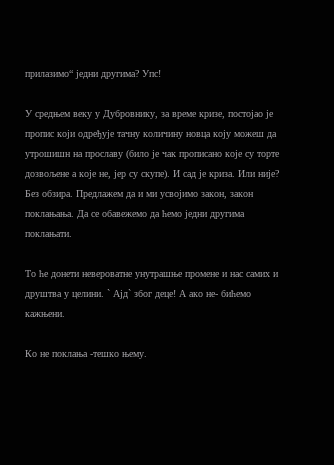прилазимо“ једни другима? Упс!

У средњем веку у Дубровнику, за време кризе, постојао је пропис који одређује тачну количину новца коју можеш да утрошишн на прославу (било је чак прописано које су торте дозвољене а које не, јер су скупе). И сад је криза. Или није? Без обзира. Предлажем да и ми усвојимо закон, закон поклањања. Да се обавежемо да ћемо једни другима поклањати.

То ће донети невероватне унутрашње промене и нас самих и друштва у целини. ` Ајд` због деце! А ако не- бићемо кажњени.

Ко не поклања -тешко њему.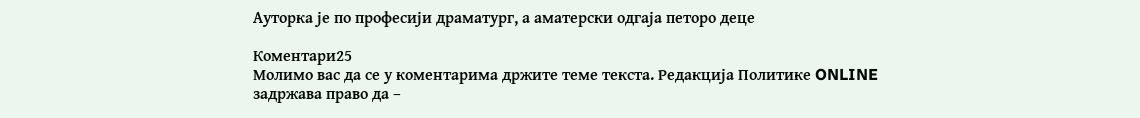Ауторка је по професији драматург, а аматерски одгаја петоро деце

Коментари25
Молимо вас да се у коментарима држите теме текста. Редакција Политике ONLINE задржава право да –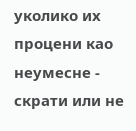уколико их процени као неумесне - скрати или не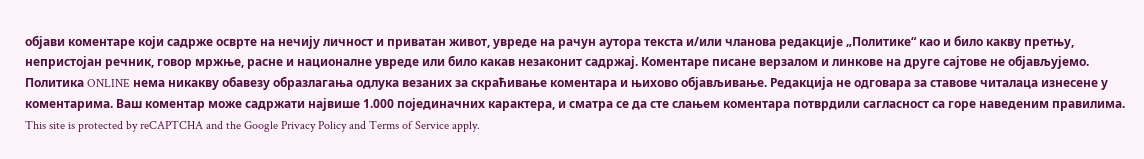објави коментаре који садрже осврте на нечију личност и приватан живот, увреде на рачун аутора текста и/или чланова редакције „Политике“ као и било какву претњу, непристојан речник, говор мржње, расне и националне увреде или било какав незаконит садржај. Коментаре писане верзалом и линкове на друге сајтове не објављујемо. Политика ONLINE нема никакву обавезу образлагања одлука везаних за скраћивање коментара и њихово објављивање. Редакција не одговара за ставове читалаца изнесене у коментарима. Ваш коментар може садржати највише 1.000 појединачних карактера, и сматра се да сте слањем коментара потврдили сагласност са горе наведеним правилима.
This site is protected by reCAPTCHA and the Google Privacy Policy and Terms of Service apply.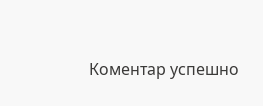Комeнтар успeшно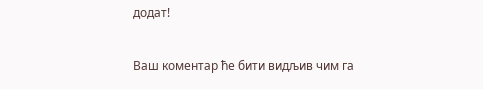додат!

Ваш комeнтар ћe бити видљив чим га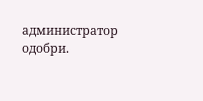администратор одобри.